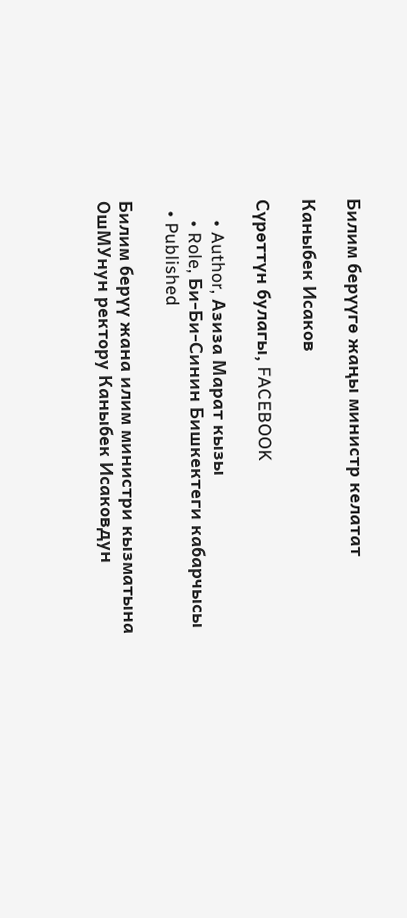Билим берүүгө жаңы министр келатат

Каныбек Исаков

Сүрөттүн булагы, FACEBOOK

    • Author, Азиза Марат кызы
    • Role, Би-Би-Синин Бишкектеги кабарчысы
  • Published

Билим берүү жана илим министри кызматына ОшМУнун ректору Каныбек Исаковдун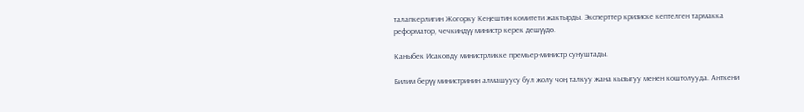талапкерлигин Жогорку Кеңештин комитети жактырды. Эксперттер кризиске кептелген тармакка реформатор, чечкиндүү министр керек дешүүдө.

Каныбек Исаковду министрликке премьер-министр сунуштады.

Билим берүү министринин алмашуусу бул жолу чоң талкуу жана кызыгуу менен коштолууда. Анткени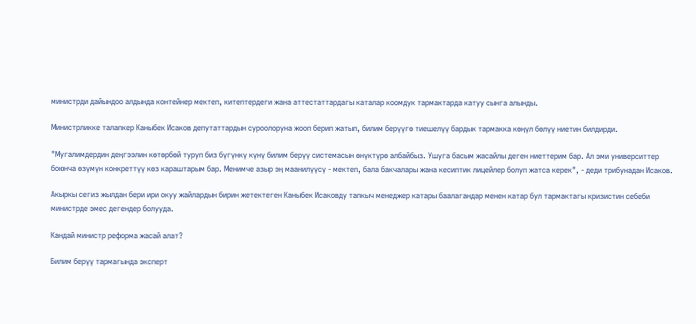министрди дайындоо алдында контейнер мектеп, китептердеги жана аттестаттардагы каталар коомдук тармактарда катуу сынга алынды.

Министрликке талапкер Каныбек Исаков депутаттардын суроолоруна жооп берип жатып, билим берүүгө тиешелүү бардык тармакка көңүл бөлүү ниетин билдирди.

"Мугалимдердин деңгээлин көтөрбөй туруп биз бүгүнкү күнү билим берүү системасын өнүктүрө албайбыз. Ушуга басым жасайлы деген ниеттерим бар. Ал эми университтер боюнча өзүмүн конкреттүү көз караштарым бар. Менимче азыр эң маанилүүсү - мектеп, бала бакчалары жана кесиптик лицейлер болуп жатса керек", - деди трибунадан Исаков.

Акыркы сегиз жылдан бери ири окуу жайлардын бирин жетектеген Каныбек Исаковду тапкыч менеджер катары баалагандар менен катар бул тармактагы кризистин себеби министрде эмес дегендер болууда.

Кандай министр реформа жасай алат?

Билим берүү тармагында эксперт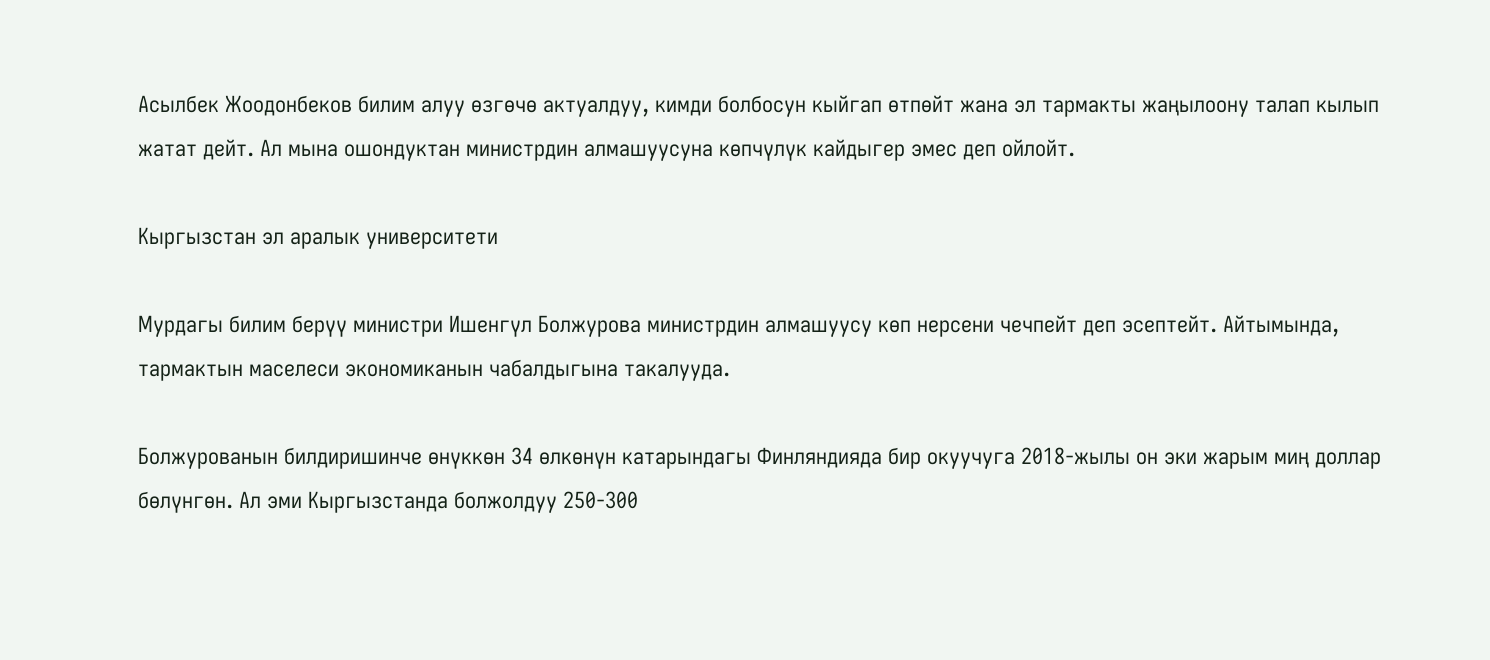Асылбек Жоодонбеков билим алуу өзгөчө актуалдуу, кимди болбосун кыйгап өтпөйт жана эл тармакты жаңылоону талап кылып жатат дейт. Ал мына ошондуктан министрдин алмашуусуна көпчүлүк кайдыгер эмес деп ойлойт.

Кыргызстан эл аралык университети

Мурдагы билим берүү министри Ишенгүл Болжурова министрдин алмашуусу көп нерсени чечпейт деп эсептейт. Айтымында, тармактын маселеси экономиканын чабалдыгына такалууда.

Болжурованын билдиришинче өнүккөн 34 өлкөнүн катарындагы Финляндияда бир окуучуга 2018-жылы он эки жарым миң доллар бөлүнгөн. Ал эми Кыргызстанда болжолдуу 250-300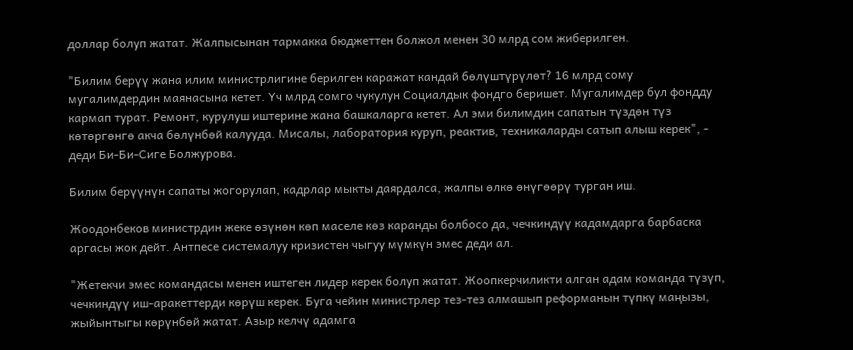доллар болуп жатат. Жалпысынан тармакка бюджеттен болжол менен 30 млрд сом жиберилген.

"Билим берүү жана илим министрлигине берилген каражат кандай бөлүштүрүлөт? 16 млрд сому мугалимдердин маянасына кетет. Үч млрд сомго чукулун Социалдык фондго беришет. Мугалимдер бул фондду кармап турат. Ремонт, курулуш иштерине жана башкаларга кетет. Ал эми билимдин сапатын түздөн түз көтөргөнгө акча бөлүнбөй калууда. Мисалы, лаборатория куруп, реактив, техникаларды сатып алыш керек", - деди Би-Би-Сиге Болжурова.

Билим берүүнүн сапаты жогорулап, кадрлар мыкты даярдалса, жалпы өлкө өнүгөөрү турган иш.

Жоодонбеков министрдин жеке өзүнөн көп маселе көз каранды болбосо да, чечкиндүү кадамдарга барбаска аргасы жок дейт. Антпесе системалуу кризистен чыгуу мүмкүн эмес деди ал.

"Жетекчи эмес командасы менен иштеген лидер керек болуп жатат. Жоопкерчиликти алган адам команда түзүп, чечкиндүү иш-аракеттерди көрүш керек. Буга чейин министрлер тез-тез алмашып реформанын түпкү маңызы, жыйынтыгы көрүнбөй жатат. Азыр келчү адамга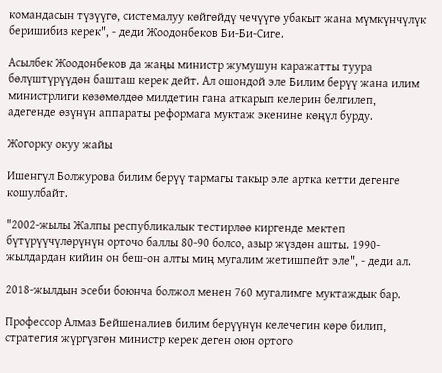командасын түзүүгө, системалуу көйгөйдү чечүүгө убакыт жана мүмкүнчүлүк беришибиз керек", - деди Жоодонбеков Би-Би-Сиге.

Асылбек Жоодонбеков да жаңы министр жумушун каражатты туура бөлүштүрүүдөн башташ керек дейт. Ал ошондой эле Билим берүү жана илим министрлиги көзөмөлдөө милдетин гана аткарып келерин белгилеп, адегенде өзүнүн аппараты реформага муктаж экенине көңүл бурду.

Жогорку окуу жайы

Ишенгүл Болжурова билим берүү тармагы такыр эле артка кетти дегенге кошулбайт.

"2002-жылы Жалпы республикалык тестирлөө киргенде мектеп бүтүрүүчүлөрүнүн орточо баллы 80-90 болсо, азыр жүздөн ашты. 1990-жылдардан кийин он беш-он алты миң мугалим жетишпейт эле", - деди ал.

2018-жылдын эсеби боюнча болжол менен 760 мугалимге муктаждык бар.

Профессор Алмаз Бейшеналиев билим берүүнүн келечегин көрө билип, стратегия жүргүзгөн министр керек деген оюн ортого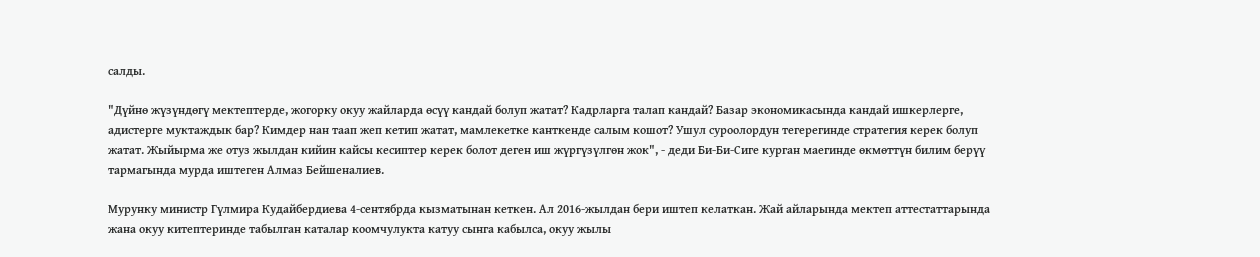салды.

"Дүйнө жүзүндөгү мектептерде, жогорку окуу жайларда өсүү кандай болуп жатат? Кадрларга талап кандай? Базар экономикасында кандай ишкерлерге, адистерге муктаждык бар? Кимдер нан таап жеп кетип жатат, мамлекетке канткенде салым кошот? Ушул суроолордун тегерегинде стратегия керек болуп жатат. Жыйырма же отуз жылдан кийин кайсы кесиптер керек болот деген иш жүргүзүлгөн жок", - деди Би-Би-Сиге курган маегинде өкмөттүн билим берүү тармагында мурда иштеген Алмаз Бейшеналиев.

Мурунку министр Гүлмира Кудайбердиева 4-сентябрда кызматынан кеткен. Ал 2016-жылдан бери иштеп келаткан. Жай айларында мектеп аттестаттарында жана окуу китептеринде табылган каталар коомчулукта катуу сынга кабылса, окуу жылы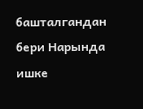башталгандан бери Нарында ишке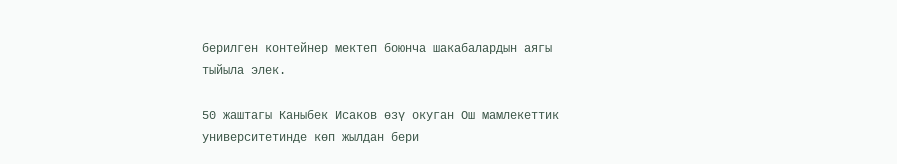берилген контейнер мектеп боюнча шакабалардын аягы тыйыла элек.

50 жаштагы Каныбек Исаков өзү окуган Ош мамлекеттик университетинде көп жылдан бери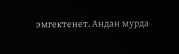эмгектенет. Андан мурда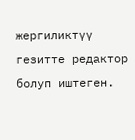жергиликтүү гезитте редактор болуп иштеген.